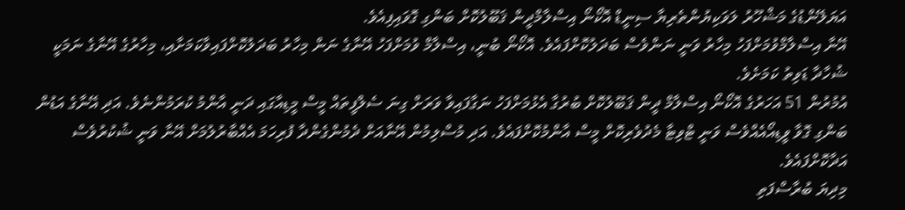އަޔަލޭންޑުގެ މަޝްހޫރު ލަވަކިޔުންތެރިޔާ ސިނީޑް އޮކޯނޯ އިސްލާމްދީން ޤަބޫލުކޮށް ބަންގި ގޮވައިފިއެވެ.
އޭނާ އިސްލާމްވުމަށްފަހު މިހާރު ވަނީ ނަންވެސް ބަދަލުކޮށްފައެވެ. އޮކޯނޯ ބުނީ، އިސްލާމް ވުމަށްފަހު އޭނާގެ ނަން މިހާރު ބަދަލުކޮށްފައިވާކަމަށާއި، މިހާރުގެ އޭނާގެ ނަމަކީ ޝުހާދާ ޑަވިތު ކަމަށެވެ.
އުމުރުން 51 އަހަރުގެ އޮކޯނޯ އިސްލާމް ދީން ޤަބޫލުކޮށް ބުރުގާ އެޅުމަށްފަހު ނަގާފައިވާ ވަރަށް ގިނަ ސެލްފީތައް މީސް މީޑިއާގައި ދަނީ އާންމު ކުރަމުންނެވެ. އަދި އޭނާގެ އަޑުން ބަންގި ގޮވާ ވީޑިއޯއެއްވެސް ވަނީ ޓްވިޓާ މެދުވެރިކޮށް މީސް އާންމުކޮށްފައެވެ. އަދި މުސްލިމުން އޭނާއަށް ދެމުންގެންދާ ފުރިހަމަ އެއްބާރުލުމަށް އޭނާ ވަނީ ޝުކުރުވެސް އަދާކޮށްފައެވެ.
މިދިޔަ ބުރާސްފަތި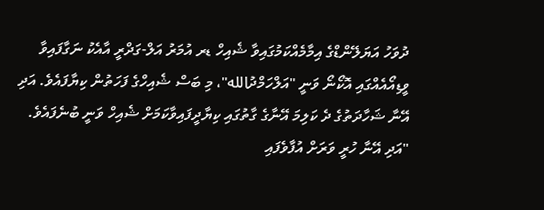ދުވަހު އަޔަލޭންޑްގެ އިމާމެއްކަމުގައިވާ ޝެއިހް ޑރ އުމަރު އަލް-ގަދްރީ އާއެކު ނަގާފައިވާ ވީޑިއޯއެއްގައި އޮކޯނޯ ވަނީ "އަލްހަމްދުالله"، މި ބަސް ޝެއިހްގެ ފަހަތުން ކިޔާފައެވެ. އަދި އޭނާ ޝަހާދަތުގެ ދެ ކަލިމަ އޭނާގެ ގާތުގައި ކިޔާދީފައިވާކަމަށް ޝެއިހް ވަނީ ބުނެފައެވެ.
"އަދި އޭނާ ހުރީ ވަރަށް އުފާވެފައި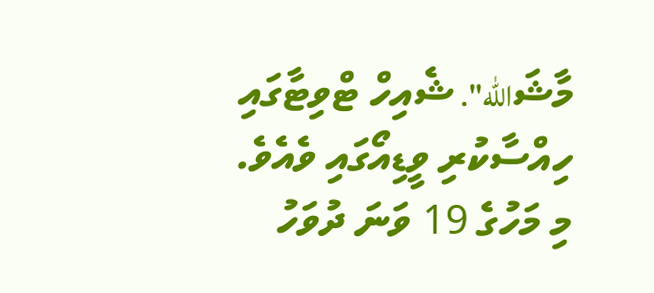މާޝަالله". ޝެއިހް ޓްވިޓާގައި ހިއްސާކުރި ވީޑިއޯގައި ވެއެވެ.
މި މަހުގެ 19 ވަނަ ދުވަހު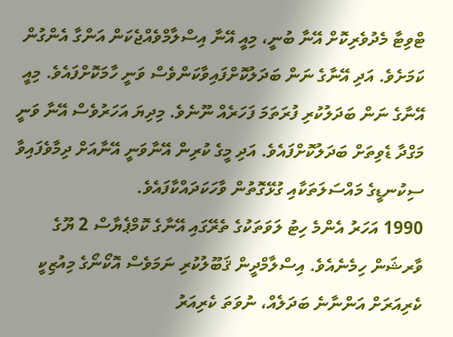ޓްވިޓާ މެދުވެރިކޮށް އޭނާ ބުނީ، މިއީ އޭނާ އިސްލާމްވެއްޖެކަން އަންގާ އެންގުން ކަމަށެވެ. އަދި އޭނާގެ ނަން ބަދަލުކޮށްފައިވާކަންވެސް ވަނީ ހާމަކޮށްފައެވެ. މިއީ އޭނާގެ ނަން ބަދަލުކުރި ފުރަތަމަ ފަހަރެއް ނޫނެވެ. މިދިޔަ އަހަރުވެސް އޭނާ ވަނީ މަގްދާ ޑެވިތަށް ބަދަލުކޮށްފައެވެ. އަދި މީގެ ކުރިން އޭނާވަނީ އޭނާއަށް ދިމާވެފައިވާ ސިކުނޑީގެ މައްސަލަތަކާއި ގުޅޭގޮތުން ވާހަކަދައްކާފައެވެ.
1990 އަހަރު އެންމެ ހިޓު ލަވަތަކުގެ ތެރޭގައި އޭނާގެ ކޮމްޕެޔާސް 2 ޔޫގެ ވާރޝަން ހިމެނެއެވެ. އިސްލާމްދީން ޤަބޫލުކުރި ނަމަވެސް އޮކޯނޯގެ މިއުޒިކީ ކެރިއަރަށް އަންނާނެ ބަދަލެއް، ނުވަތަ ކެރިއަރު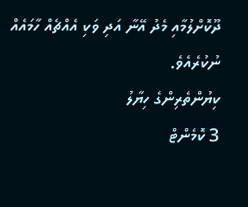ދޫކޮށްލުމާއި މެދު އޭނާ އަދި ވަކި އެއްޗެއް ހާމައެއް ނުކުރެއެވެ.
ކިޔުންތެރިންގެ ހިޔާލު
3 ކޮމެންޓް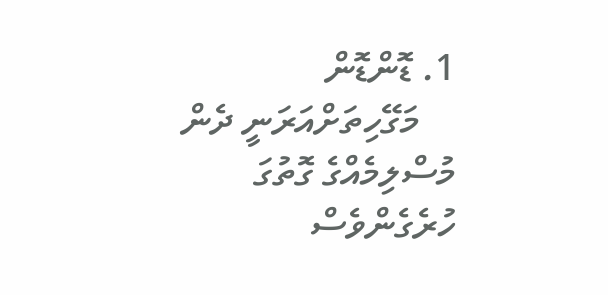1. ޑޮންޑޮން
    މަގޭހިތަށްއަރަނީ ދެން މުސްލިމެއްގެ ގޮތުގަ ހުރެގެންވެސް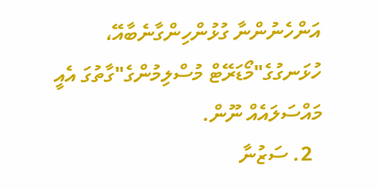އަންހެނުންނާ ގުޅުންހިންގާނެބާއޭ، ހުޅަނގުގެ"މޯޑަރޭޓް މުސްލިމުންގެ"ގާތުގަ އެއީ މައްސަލައެއް ނޫން.
  2. ސަޒުނާ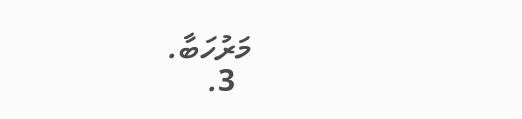މަރުހަބާ.
  3.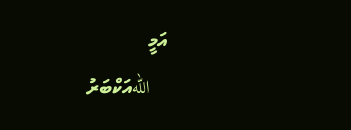އަމީ
    اللهއަކްބަރު